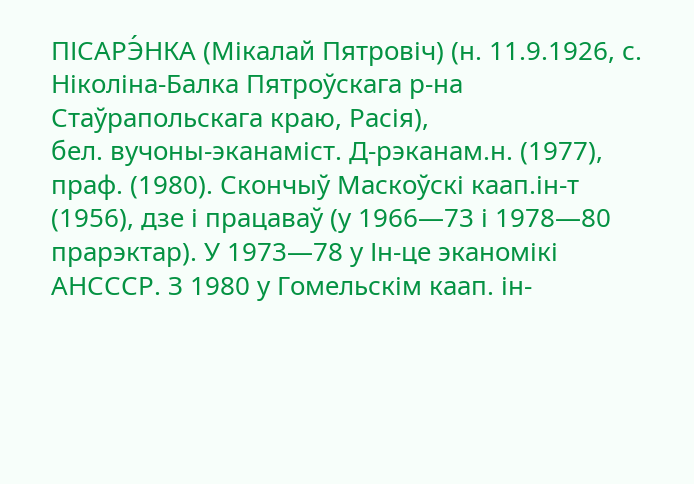ПІСАРЭ́НКА (Мікалай Пятровіч) (н. 11.9.1926, с. Ніколіна-Балка Пятроўскага р-на Стаўрапольскага краю, Расія),
бел. вучоны-эканаміст. Д-рэканам.н. (1977), праф. (1980). Скончыў Маскоўскі каап.ін-т (1956), дзе і працаваў (у 1966—73 і 1978—80 прарэктар). У 1973—78 у Ін-це эканомікі АНСССР. З 1980 у Гомельскім каап. ін-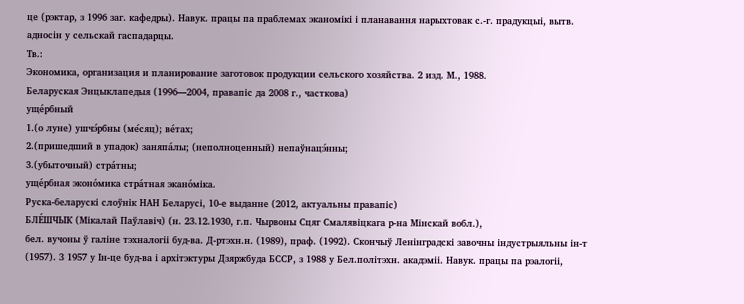це (рэктар, з 1996 заг. кафедры). Навук. працы па праблемах эканомікі і планавання нарыхтовак с.-г. прадукцыі, вытв. адносін у сельскай гаспадарцы.
Тв.:
Экономика, организация и планирование заготовок продукции сельского хозяйства. 2 изд. М., 1988.
Беларуская Энцыклапедыя (1996—2004, правапіс да 2008 г., часткова)
уще́рбный
1.(о луне) ушчэ́рбны (ме́сяц); ве́тах;
2.(пришедший в упадок) заняпа́лы; (неполноценный) непаўнацэ́нны;
3.(убыточный) стра́тны;
уще́рбная эконо́мика стра́тная экано́міка.
Руска-беларускі слоўнік НАН Беларусі, 10-е выданне (2012, актуальны правапіс)
БЛЕ́ШЧЫК (Мікалай Паўлавіч) (н. 23.12.1930, г.п. Чырвоны Сцяг Смалявіцкага р-на Мінскай вобл.),
бел. вучоны ў галіне тэхналогіі буд-ва. Д-ртэхн.н. (1989), праф. (1992). Скончыў Ленінградскі завочны індустрыяльны ін-т (1957). З 1957 у Ін-це буд-ва і архітэктуры Дзяржбуда БССР, з 1988 у Бел.політэхн. акадэміі. Навук. працы па рэалогіі,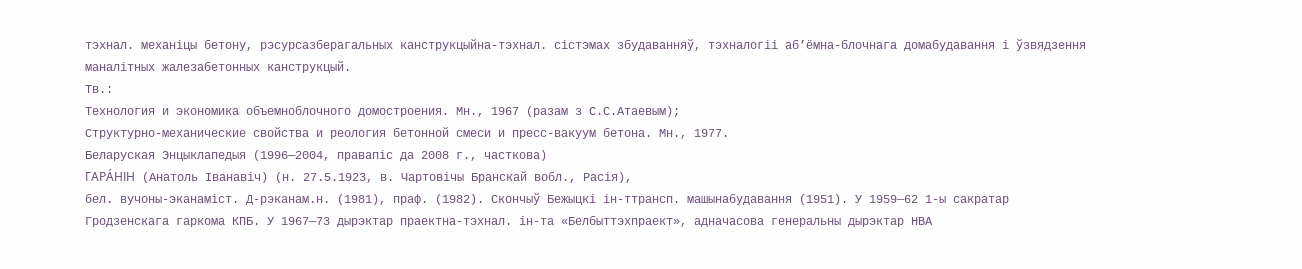тэхнал. механіцы бетону, рэсурсазберагальных канструкцыйна-тэхнал. сістэмах збудаванняў, тэхналогіі аб’ёмна-блочнага домабудавання і ўзвядзення маналітных жалезабетонных канструкцый.
Тв.:
Технология и экономика объемноблочного домостроения. Мн., 1967 (разам з С.С.Атаевым);
Структурно-механические свойства и реология бетонной смеси и пресс-вакуум бетона. Мн., 1977.
Беларуская Энцыклапедыя (1996—2004, правапіс да 2008 г., часткова)
ГАРА́НІН (Анатоль Іванавіч) (н. 27.5.1923, в. Чартовічы Бранскай вобл., Расія),
бел. вучоны-эканаміст. Д-рэканам.н. (1981), праф. (1982). Скончыў Бежыцкі ін-ттрансп. машынабудавання (1951). У 1959—62 1-ы сакратар Гродзенскага гаркома КПБ. У 1967—73 дырэктар праектна-тэхнал. ін-та «Белбыттэхпраект», адначасова генеральны дырэктар НВА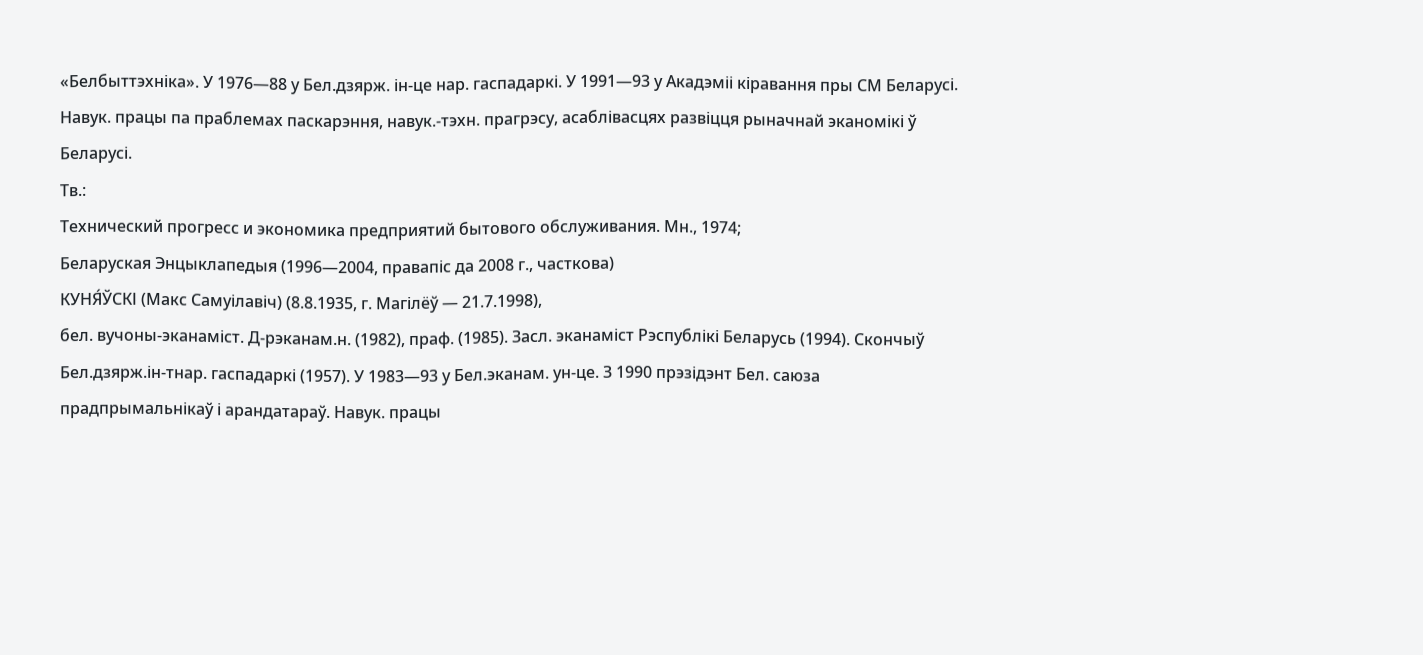«Белбыттэхніка». У 1976—88 у Бел.дзярж. ін-це нар. гаспадаркі. У 1991—93 у Акадэміі кіравання пры СМ Беларусі. Навук. працы па праблемах паскарэння, навук.-тэхн. прагрэсу, асаблівасцях развіцця рыначнай эканомікі ў Беларусі.
Тв.:
Технический прогресс и экономика предприятий бытового обслуживания. Мн., 1974;
Беларуская Энцыклапедыя (1996—2004, правапіс да 2008 г., часткова)
КУНЯ́ЎСКІ (Макс Самуілавіч) (8.8.1935, г. Магілёў — 21.7.1998),
бел. вучоны-эканаміст. Д-рэканам.н. (1982), праф. (1985). Засл. эканаміст Рэспублікі Беларусь (1994). Скончыў Бел.дзярж.ін-тнар. гаспадаркі (1957). У 1983—93 у Бел.эканам. ун-це. З 1990 прэзідэнт Бел. саюза прадпрымальнікаў і арандатараў. Навук. працы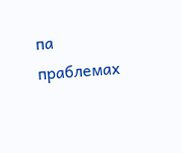па праблемах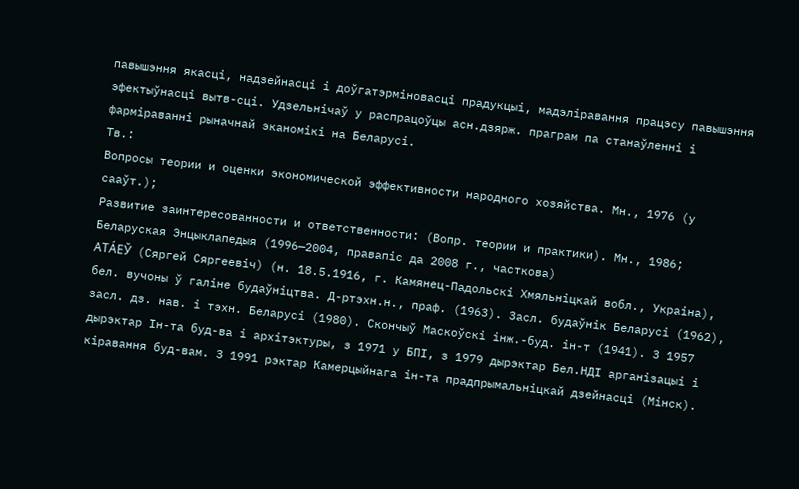павышэння якасці, надзейнасці і доўгатэрміновасці прадукцыі, мадэліравання працэсу павышэння эфектыўнасці вытв-сці. Удзельнічаў у распрацоўцы асн.дзярж. праграм па станаўленні і фарміраванні рыначнай эканомікі на Беларусі.
Тв.:
Вопросы теории и оценки экономической эффективности народного хозяйства. Мн., 1976 (у сааўт.);
Развитие заинтересованности и ответственности: (Вопр. теории и практики). Мн., 1986;
Беларуская Энцыклапедыя (1996—2004, правапіс да 2008 г., часткова)
АТА́ЕЎ (Сяргей Сяргеевіч) (н. 18.5.1916, г. Камянец-Падольскі Хмяльніцкай вобл., Украіна),
бел. вучоны ў галіне будаўніцтва. Д-ртэхн.н., праф. (1963). Засл. будаўнік Беларусі (1962), засл. дз. нав. і тэхн. Беларусі (1980). Скончыў Маскоўскі інж.-буд. ін-т (1941). З 1957 дырэктар Ін-та буд-ва і архітэктуры, з 1971 у БПІ, з 1979 дырэктар Бел.НДІ арганізацыі і кіравання буд-вам. З 1991 рэктар Камерцыйнага ін-та прадпрымальніцкай дзейнасці (Мінск).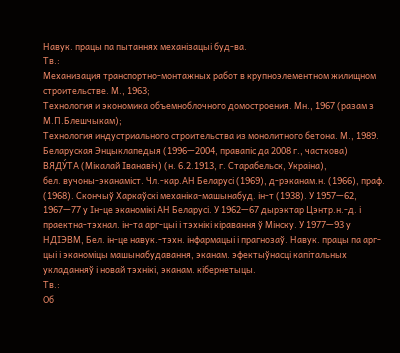Навук. працы па пытаннях механізацыі буд-ва.
Тв.:
Механизация транспортно-монтажных работ в крупноэлементном жилищном строительстве. М., 1963;
Технология и экономика объемноблочного домостроения. Мн., 1967 (разам з М.П.Блешчыкам);
Технология индустриального строительства из монолитного бетона. М., 1989.
Беларуская Энцыклапедыя (1996—2004, правапіс да 2008 г., часткова)
ВЯДУ́ТА (Мікалай Іванавіч) (н. 6.2.1913, г. Старабельск, Украіна),
бел. вучоны-эканаміст. Чл.-кар.АН Беларусі (1969), д-рэканам.н. (1966), праф. (1968). Скончыў Харкаўскі механіка-машынабуд. ін-т (1938). У 1957—62, 1967—77 у Ін-це эканомікі АН Беларусі. У 1962—67 дырэктар Цэнтр.н.-д. і праектна-тэхнал. ін-та арг-цыі і тэхнікі кіравання ў Мінску. У 1977—93 у НДІЭВМ, Бел. ін-це навук.-тэхн. інфармацыі і прагнозаў. Навук. працы па арг-цыі і эканоміцы машынабудавання, эканам. эфектыўнасці капітальных укладанняў і новай тэхнікі, эканам. кібернетыцы.
Тв.:
Об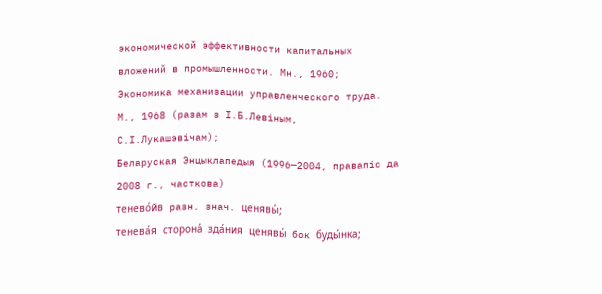экономической эффективности капитальных вложений в промышленности. Мн., 1960;
Экономика механизации управленческого труда. М., 1968 (разам з І.Б.Левіным, С.І.Лукашэвічам);
Беларуская Энцыклапедыя (1996—2004, правапіс да 2008 г., часткова)
тенево́йв разн. знач. ценявы́;
тенева́я сторона́ зда́ния ценявы́ бок буды́нка;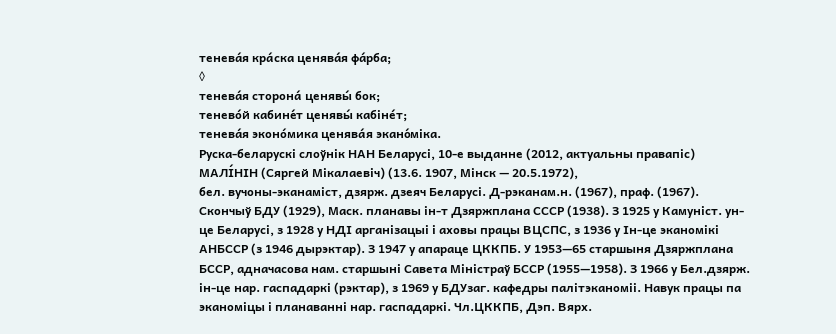тенева́я кра́ска ценява́я фа́рба;
◊
тенева́я сторона́ ценявы́ бок;
тенево́й кабине́т ценявы́ кабіне́т;
тенева́я эконо́мика ценява́я экано́міка.
Руска-беларускі слоўнік НАН Беларусі, 10-е выданне (2012, актуальны правапіс)
МАЛІ́НІН (Сяргей Мікалаевіч) (13.6. 1907, Мінск — 20.5.1972),
бел. вучоны-эканаміст, дзярж. дзеяч Беларусі. Д-рэканам.н. (1967), праф. (1967). Скончыў БДУ (1929), Маск. планавы ін-т Дзяржплана СССР (1938). З 1925 у Камуніст. ун-це Беларусі, з 1928 у НДІ арганізацыі і аховы працы ВЦСПС, з 1936 у Ін-це эканомікі АНБССР (з 1946 дырэктар). З 1947 у апараце ЦККПБ. У 1953—65 старшыня Дзяржплана БССР, адначасова нам. старшыні Савета Міністраў БССР (1955—1958). З 1966 у Бел.дзярж. ін-це нар. гаспадаркі (рэктар), з 1969 у БДУзаг. кафедры палітэканоміі. Навук працы па эканоміцы і планаванні нар. гаспадаркі. Чл.ЦККПБ, Дэп. Вярх.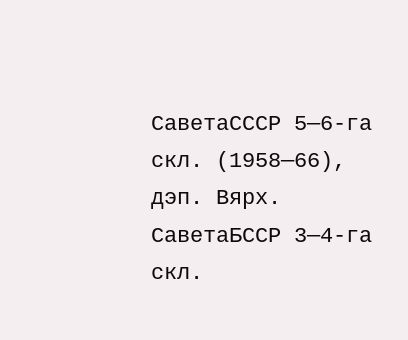СаветаСССР 5—6-га скл. (1958—66), дэп. Вярх. СаветаБССР 3—4-га скл.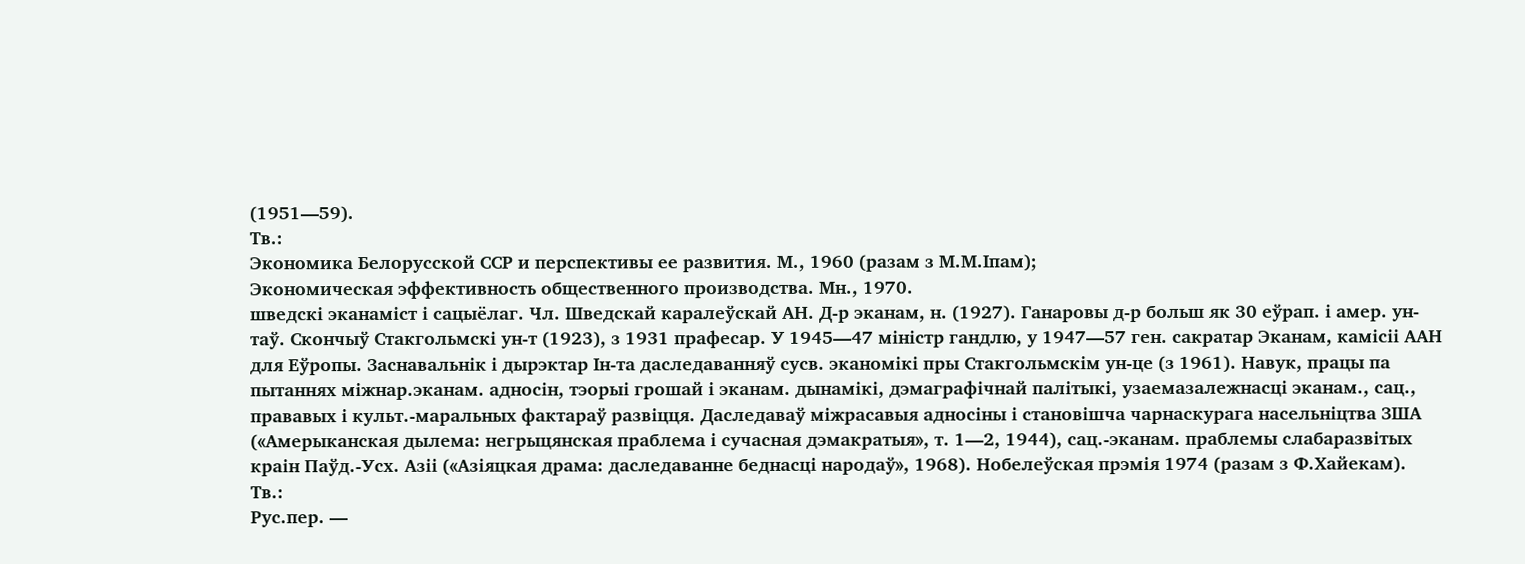(1951—59).
Тв.:
Экономика Белорусской ССР и перспективы ее развития. М., 1960 (разам з М.М.Іпам);
Экономическая эффективность общественного производства. Мн., 1970.
шведскі эканаміст і сацыёлаг. Чл. Шведскай каралеўскай АН. Д-р эканам, н. (1927). Ганаровы д-р больш як 30 еўрап. і амер. ун-таў. Скончыў Стакгольмскі ун-т (1923), з 1931 прафесар. У 1945—47 міністр гандлю, у 1947—57 ген. сакратар Эканам, камісіі ААН для Еўропы. Заснавальнік і дырэктар Ін-та даследаванняў сусв. эканомікі пры Стакгольмскім ун-це (з 1961). Навук, працы па пытаннях міжнар.эканам. адносін, тэорыі грошай і эканам. дынамікі, дэмаграфічнай палітыкі, узаемазалежнасці эканам., сац., прававых і культ.-маральных фактараў развіцця. Даследаваў міжрасавыя адносіны і становішча чарнаскурага насельніцтва ЗША («Амерыканская дылема: негрыцянская праблема і сучасная дэмакратыя», т. 1—2, 1944), сац.-эканам. праблемы слабаразвітых краін Паўд.-Усх. Азіі («Азіяцкая драма: даследаванне беднасці народаў», 1968). Нобелеўская прэмія 1974 (разам з Ф.Хайекам).
Тв.:
Рус.пер. —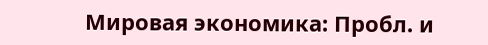Мировая экономика: Пробл. и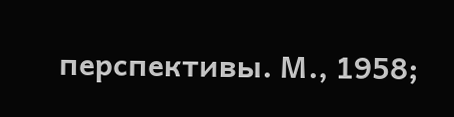перспективы. М., 1958;